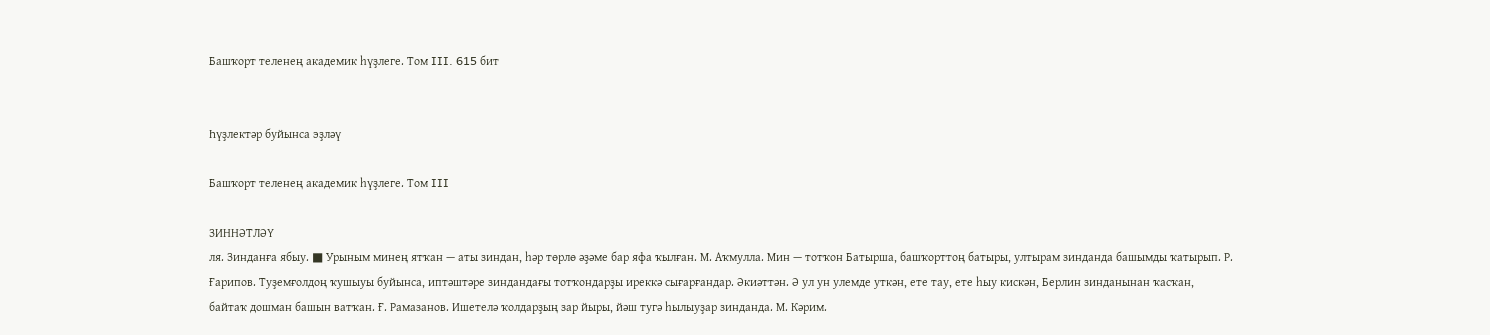Башҡорт теленең академик һүҙлеге. Том III. 615 бит


Һүҙлектәр буйынса эҙләү

Башҡорт теленең академик һүҙлеге. Том III

ЗИННӘТЛӘҮ
ля. Зинданға ябыу. ■ Урыным минең ятҡан — аты зиндан, һәр төрлө әҙәме бар яфа ҡылған. М. Аҡмулла. Мин — тотҡон Батырша, башҡорттоң батыры, ултырам зинданда башымды ҡатырып. Р. Ғарипов. Туҙемғолдоң ҡушыуы буйынса, иптәштәре зиндандағы тотҡондарҙы иреккә сығарғандар. Әкиәттән. Ә ул ун улемде уткән, ете тау, ете һыу кискән, Берлин зинданынан ҡасҡан, байтаҡ дошман башын ватҡан. Ғ. Рамазанов. Ишетелә ҡолдарҙың зар йыры, йәш тугә һылыуҙар зинданда. М. Кәрим.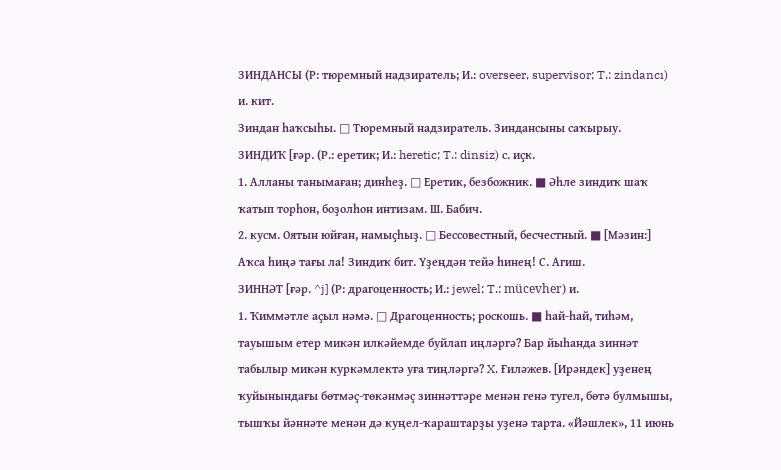ЗИНДАНСЫ (Р: тюремный надзиратель; И.: overseer, supervisor; T.: zindancı) и. кит.
Зиндан һаҡсыһы. □ Тюремный надзиратель. Зиндансыны саҡырыу.
ЗИНДИҠ [ғәр. (Р.: еретик; И.: heretic; T.: dinsiz) с. иҫк.
1. Алланы танымаған; динһеҙ. □ Еретик, безбожник. ■ Әһле зиндиҡ шаҡ ҡатып торһон, боҙолһон интизам. Ш. Бабич.
2. кусм. Оятын юйған, намыҫһыҙ. □ Бессовестный, бесчестный. ■ [Мәзин:] Аҡса һиңә тағы ла! Зиндиҡ бит. Үҙеңдән тейә һинең! С. Агиш.
ЗИННӘТ [ғәр. ^j] (Р: драгоценность; И.: jewel; T.: mücevher) и.
1. Ҡиммәтле аҫыл нәмә. □ Драгоценность; роскошь. ■ һай-һай, тиһәм, тауышым етер микән илкәйемде буйлап иңләргә? Бар йыһанда зиннәт табылыр микән куркәмлектә уға тиңләргә? X. Ғиләжев. [Ирәндек] уҙенең ҡуйынындағы бөтмәҫ-төкәнмәҫ зиннәттәре менән генә тугел, бөтә булмышы, тышҡы йәннәте менән дә куңел-ҡараштарҙы уҙенә тарта. «Йәшлек», 11 июнь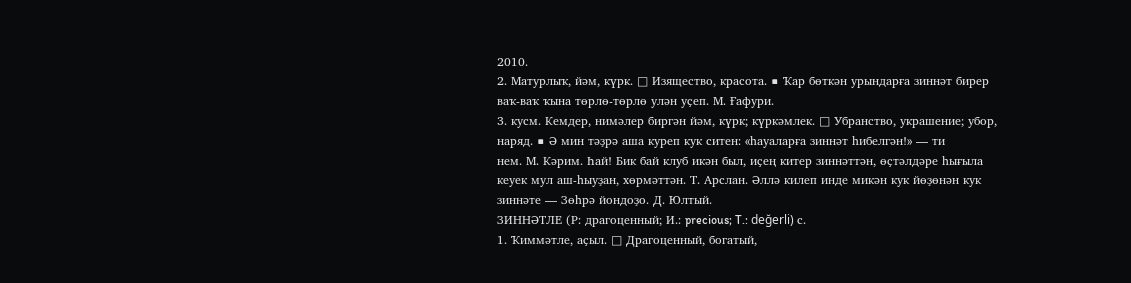2010.
2. Матурлыҡ, йәм, күрк. □ Изящество, красота. ■ Ҡар бөткән урындарға зиннәт бирер ваҡ-ваҡ ҡына төрлө-төрлө улән уҫеп. М. Ғафури.
3. кусм. Кемдер, нимәлер биргән йәм, күрк; күркәмлек. □ Убранство, украшение; убор, наряд. ■ Ә мин тәҙрә аша куреп кук ситен: «һауаларға зиннәт һибелгән!» — ти
нем. М. Кәрим. Һай! Бик бай клуб икән был, иҫең китер зиннәттән, өҫтәлдәре һығыла кеуек мул аш-һыуҙан, хөрмәттән. Т. Арслан. Әллә килеп инде микән кук йөҙөнән кук зиннәте — Зөһрә йондоҙо. Д. Юлтый.
ЗИННӘТЛЕ (Р: драгоценный; И.: precious; T.: değerli) с.
1. Ҡиммәтле, аҫыл. □ Драгоценный, богатый,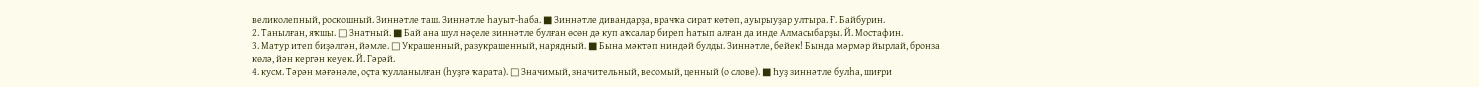великолепный, роскошный. Зиннәтле таш. Зиннәтле һауыт-һаба. ■ Зиннәтле дивандарҙа, врачҡа сират көтөп, ауырыуҙар ултыра. Ғ. Байбурин.
2. Танылған, яҡшы. □ Знатный. ■ Бай ана шул нәҫеле зиннәтле булған өсөн дә куп аҡсалар биреп һатып алған да инде Алмасыбарҙы. Й. Мостафин.
3. Матур итеп биҙәлгән, йәмле. □ Украшенный, разукрашенный, нарядный. ■ Бына мәктәп ниндәй булды. Зиннәтле, бейек! Бында мәрмәр йырлай, бронза көлә, йән кергән кеуек. Й. Гәрәй.
4. кусм. Тәрән мәғәнәле, оҫта ҡулланылған (һуҙгә ҡарата). □ Значимый, значительный, весомый, ценный (о слове). ■ Һуҙ зиннәтле булһа, шиғри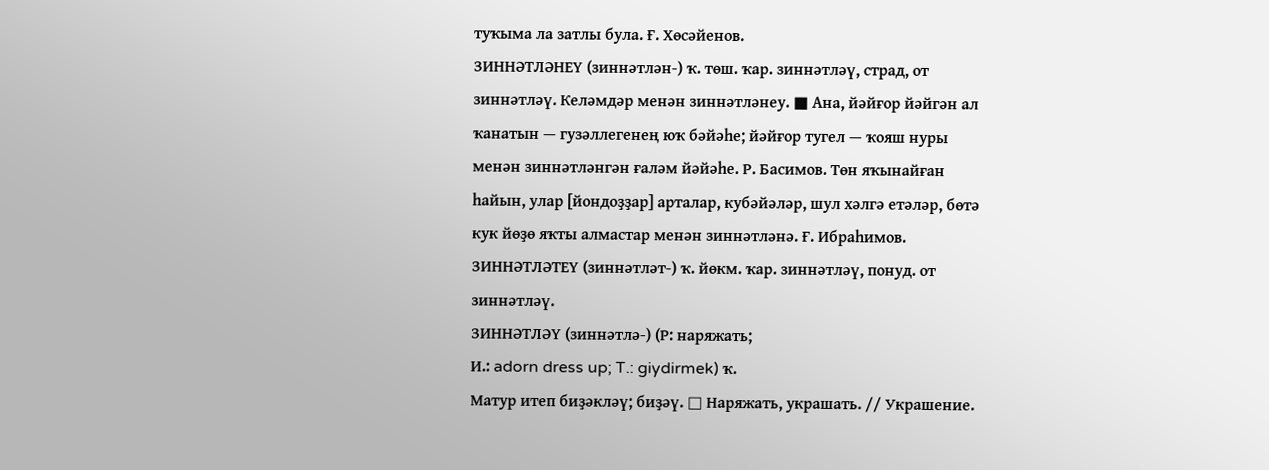туҡыма ла затлы була. Ғ. Хөсәйенов.
ЗИННӘТЛӘНЕҮ (зиннәтлән-) ҡ. төш. ҡар. зиннәтләү, страд, от зиннәтләү. Келәмдәр менән зиннәтләнеу. ■ Ана, йәйғор йәйгән ал ҡанатын — гузәллегенең юҡ бәйәһе; йәйғор тугел — ҡояш нуры менән зиннәтләнгән ғаләм йәйәһе. Р. Басимов. Төн яҡынайған һайын, улар [йондоҙҙар] арталар, кубәйәләр, шул хәлгә етәләр, бөтә кук йөҙө яҡты алмастар менән зиннәтләнә. Ғ. Ибраһимов.
ЗИННӘТЛӘТЕҮ (зиннәтләт-) ҡ. йөкм. ҡар. зиннәтләү, понуд. от зиннәтләү.
ЗИННӘТЛӘҮ (зиннәтлә-) (Р: наряжать;
И.: adorn dress up; T.: giydirmek) ҡ.
Матур итеп биҙәкләү; биҙәү. □ Наряжать, украшать. // Украшение.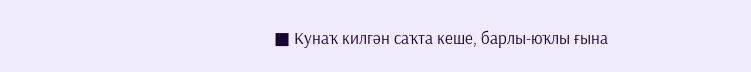■ Кунаҡ килгән саҡта кеше, барлы-юҡлы ғына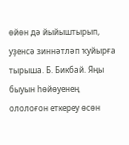өйөн дә йыйыштырып, уҙенсә зиннәтләп ҡуйырға тырыша. Б. Бикбай. Яңы быуын һөйөуенең ололоғон еткереу өсөн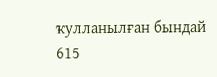ҡулланылған бындай
615